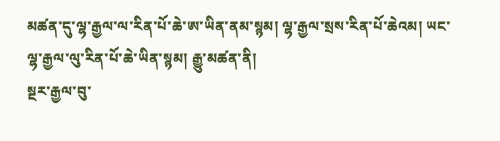མཚན་དུ་ལྷ་རྒྱལ་ལ་རིན་པོ་ཆེ་ཨ་ཡིན་ནམ་སྙམ། ལྷ་རྒྱལ་སྲས་རིན་པོ་ཆེའམ། ཡང་ལྷ་རྒྱལ་ལུ་རིན་པོ་ཆེ་ཡིན་སྙམ། རྒྱུ་མཚན་ནི།
སྔར་རྒྱལ་བུ་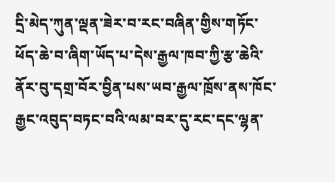དྲི་མེད་ཀུན་ལྡན་ཟེར་བ་རང་བཞིན་གྱིས་གཏོང་ཕོད་ཆེ་བ་ཞིག་ཡོད་པ་དེས་རྒྱལ་ཁབ་ཀྱི་རྩ་ཆེའི་ནོར་བུ་དགྲ་བོར་བྱིན་པས་ཡབ་རྒྱལ་ཁྲོས་ནས་ཁོང་རྒྱང་འབུད་བཏང་བའི་ལམ་བར་དུ་རང་དང་ལྷན་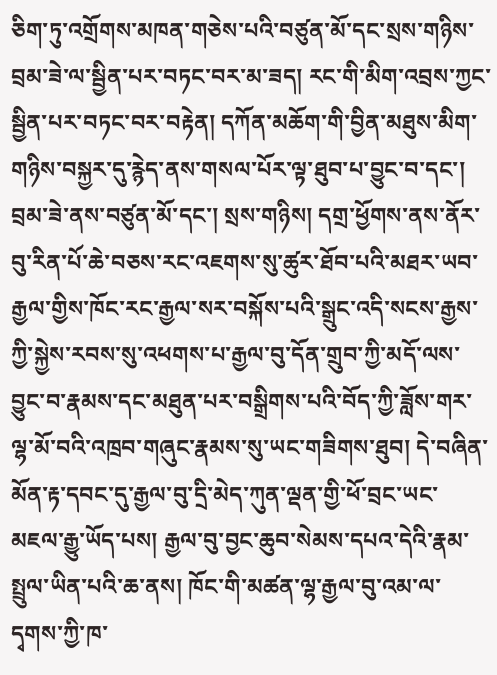ཅིག་ཏུ་འགྲོགས་མཁན་གཅེས་པའི་བཙུན་མོ་དང་སྲས་གཉིས་བྲམ་ཟེ་ལ་སྦྱིན་པར་བཏང་བར་མ་ཟད། རང་གི་མིག་འབྲས་ཀྱང་སྦྱིན་པར་བཏང་བར་བརྟེན། དཀོན་མཆོག་གི་བྱིན་མཐུས་མིག་གཉིས་བསྐྱར་དུ་རྙེད་ནས་གསལ་པོར་ལྟ་ཐུབ་པ་བྱུང་བ་དང་། བྲམ་ཟེ་ནས་བཙུན་མོ་དང་། སྲས་གཉིས། དགྲ་ཕྱོགས་ནས་ནོར་བུ་རིན་པོ་ཆེ་བཅས་རང་འཇགས་སུ་ཚུར་ཐོབ་པའི་མཐར་ཡབ་རྒྱལ་གྱིས་ཁོང་རང་རྒྱལ་སར་བསྐོས་པའི་སྒྲུང་འདི་སངས་རྒྱས་ཀྱི་སྐྱེས་རབས་སུ་འཕགས་པ་རྒྱལ་བུ་དོན་གྲུབ་ཀྱི་མདོ་ལས་བྱུང་བ་རྣམས་དང་མཐུན་པར་བསྒྲིགས་པའི་བོད་ཀྱི་ཟློས་གར་ལྷ་མོ་བའི་འཁྲབ་གཞུང་རྣམས་སུ་ཡང་གཟིགས་ཐུབ། དེ་བཞིན་མོན་རྟ་དབང་དུ་རྒྱལ་བུ་དྲི་མེད་ཀུན་ལྡན་གྱི་ཕོ་བྲང་ཡང་མཇལ་རྒྱུ་ཡོད་པས། རྒྱལ་བུ་བྱང་ཆུབ་སེམས་དཔའ་དེའི་རྣམ་སྤྲུལ་ཡིན་པའི་ཆ་ནས། ཁོང་གི་མཚན་ལྷ་རྒྱལ་བུ་འམ་ལ་དྭགས་ཀྱི་ཁ་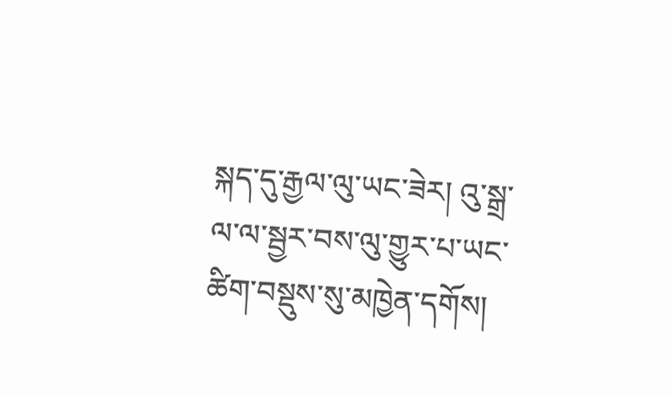སྐད་དུ་རྒྱལ་ལུ་ཡང་ཟེར། འུ་སྒྲ་ལ་ལ་སྦྱར་བས་ལུ་གྱུར་པ་ཡང་ཚིག་བསྡུས་སུ་མཁྱེན་དགོས།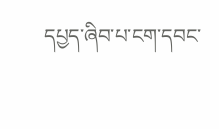དཔྱད་ཞིབ་པ་ངག་དབང་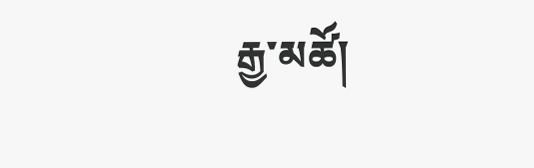རྒྱ་མཚོ།